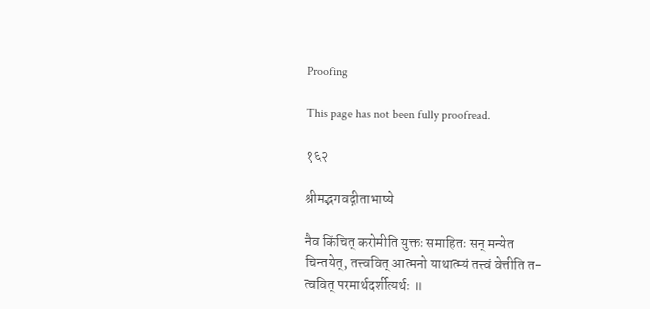Proofing

This page has not been fully proofread.

१६२

श्रीमद्भगवद्गीताभाष्ये

नैव किंचित् करोमीति युक्तः समाहितः सन् मन्येत
चिन्तयेत्, तत्त्ववित् आत्मनो याथात्म्यं तत्त्वं वेत्तीति त-
त्ववित् परमार्थदर्शीत्यर्थः ॥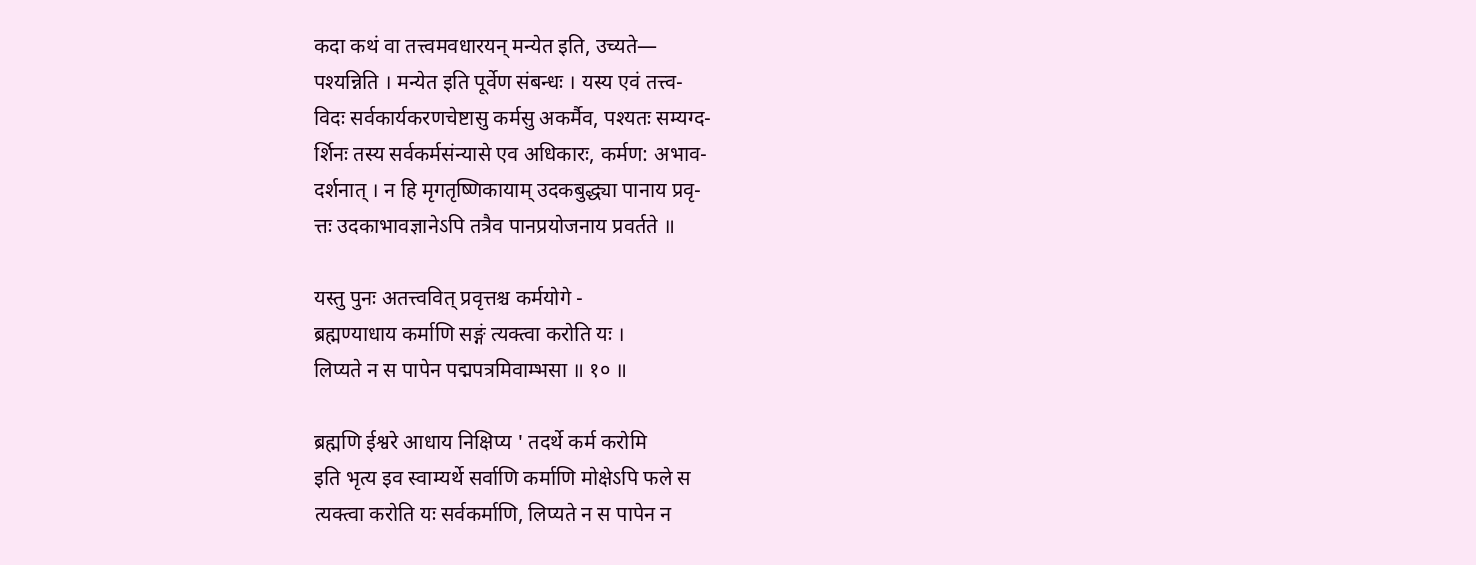कदा कथं वा तत्त्वमवधारयन् मन्येत इति, उच्यते—
पश्यन्निति । मन्येत इति पूर्वेण संबन्धः । यस्य एवं तत्त्व-
विदः सर्वकार्यकरणचेष्टासु कर्मसु अकर्मैव, पश्यतः सम्यग्द-
र्शिनः तस्य सर्वकर्मसंन्यासे एव अधिकारः, कर्मण: अभाव-
दर्शनात् । न हि मृगतृष्णिकायाम् उदकबुद्ध्या पानाय प्रवृ-
त्तः उदकाभावज्ञानेऽपि तत्रैव पानप्रयोजनाय प्रवर्तते ॥

यस्तु पुनः अतत्त्ववित् प्रवृत्तश्च कर्मयोगे -
ब्रह्मण्याधाय कर्माणि सङ्गं त्यक्त्वा करोति यः ।
लिप्यते न स पापेन पद्मपत्रमिवाम्भसा ॥ १० ॥

ब्रह्मणि ईश्वरे आधाय निक्षिप्य ' तदर्थे कर्म करोमि
इति भृत्य इव स्वाम्यर्थे सर्वाणि कर्माणि मोक्षेऽपि फले स
त्यक्त्वा करोति यः सर्वकर्माणि, लिप्यते न स पापेन न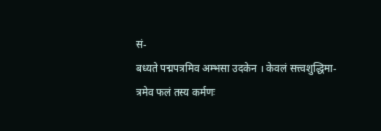सं-
बध्यते पद्मपत्रमिव अम्भसा उदकेन । केवलं सत्त्वशुद्धिमा-
त्रमेव फलं तस्य कर्मणः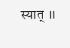स्यात् ॥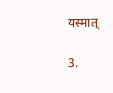यस्मात्

3.